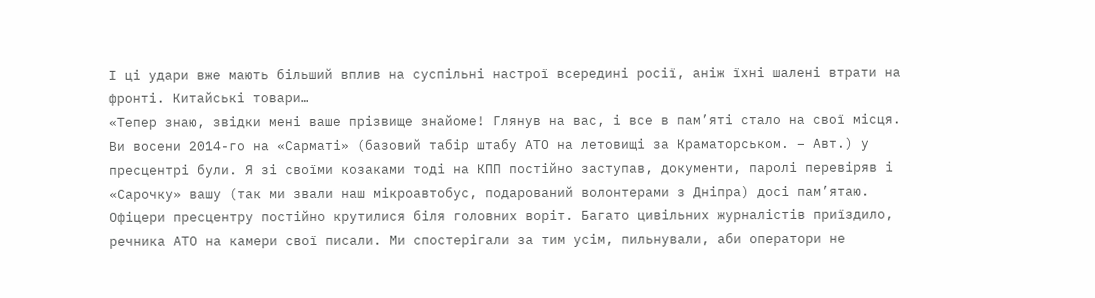І ці удари вже мають більший вплив на суспільні настрої всередині росії, аніж їхні шалені втрати на фронті. Китайські товари…
«Тепер знаю, звідки мені ваше прізвище знайоме! Глянув на вас, і все в пам’яті стало на свої місця. Ви восени 2014-го на «Сарматі» (базовий табір штабу АТО на летовищі за Краматорськом. – Авт.) у пресцентрі були. Я зі своїми козаками тоді на КПП постійно заступав, документи, паролі перевіряв і «Сарочку» вашу (так ми звали наш мікроавтобус, подарований волонтерами з Дніпра) досі пам’ятаю. Офіцери пресцентру постійно крутилися біля головних воріт. Багато цивільних журналістів приїздило, речника АТО на камери свої писали. Ми спостерігали за тим усім, пильнували, аби оператори не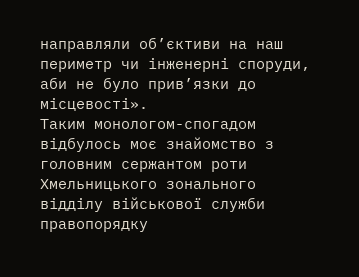направляли об’єктиви на наш периметр чи інженерні споруди, аби не було прив’язки до місцевості».
Таким монологом-спогадом відбулось моє знайомство з головним сержантом роти Хмельницького зонального відділу військової служби правопорядку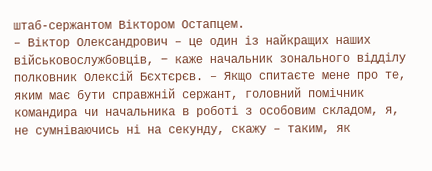штаб-сержантом Віктором Остапцем.
– Віктор Олександрович – це один із найкращих наших військовослужбовців, − каже начальник зонального відділу полковник Олексій Бєхтєрєв. – Якщо спитаєте мене про те, яким має бути справжній сержант, головний помічник командира чи начальника в роботі з особовим складом, я, не сумніваючись ні на секунду, скажу – таким, як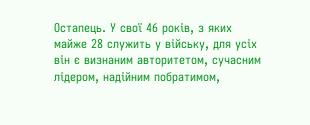Остапець. У свої 46 років, з яких майже 28 служить у війську, для усіх він є визнаним авторитетом, сучасним лідером, надійним побратимом,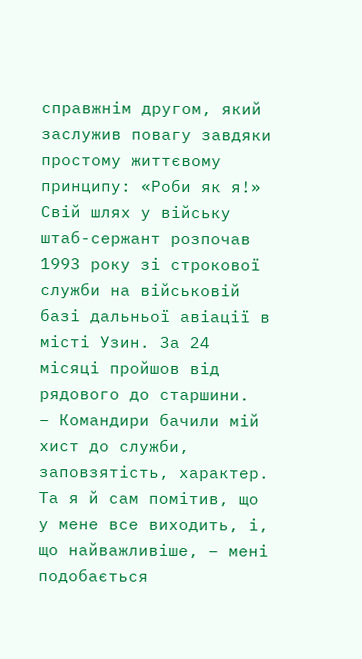справжнім другом, який заслужив повагу завдяки простому життєвому принципу: «Роби як я!»
Свій шлях у війську штаб-сержант розпочав 1993 року зі строкової служби на військовій базі дальньої авіації в місті Узин. За 24 місяці пройшов від рядового до старшини.
– Командири бачили мій хист до служби, заповзятість, характер. Та я й сам помітив, що у мене все виходить, і, що найважливіше, – мені подобається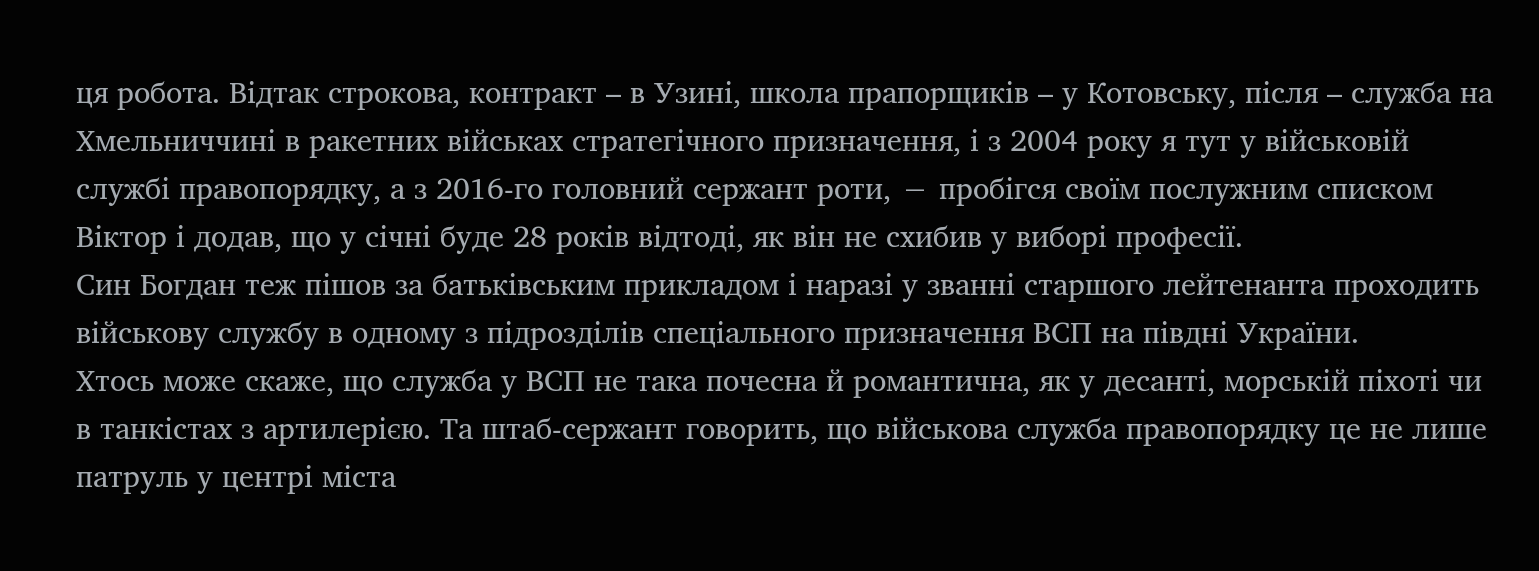ця робота. Відтак строкова, контракт – в Узині, школа прапорщиків – у Котовську, після – служба на Хмельниччині в ракетних військах стратегічного призначення, і з 2004 року я тут у військовій службі правопорядку, а з 2016-го головний сержант роти, − пробігся своїм послужним списком Віктор і додав, що у січні буде 28 років відтоді, як він не схибив у виборі професії.
Син Богдан теж пішов за батьківським прикладом і наразі у званні старшого лейтенанта проходить військову службу в одному з підрозділів спеціального призначення ВСП на півдні України.
Хтось може скаже, що служба у ВСП не така почесна й романтична, як у десанті, морській піхоті чи в танкістах з артилерією. Та штаб-сержант говорить, що військова служба правопорядку це не лише патруль у центрі міста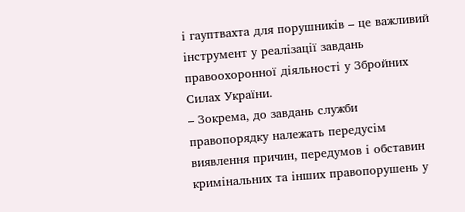і гауптвахта для порушників – це важливий інструмент у реалізації завдань правоохоронної діяльності у Збройних Силах України.
– Зокрема, до завдань служби правопорядку належать передусім виявлення причин, передумов і обставин кримінальних та інших правопорушень у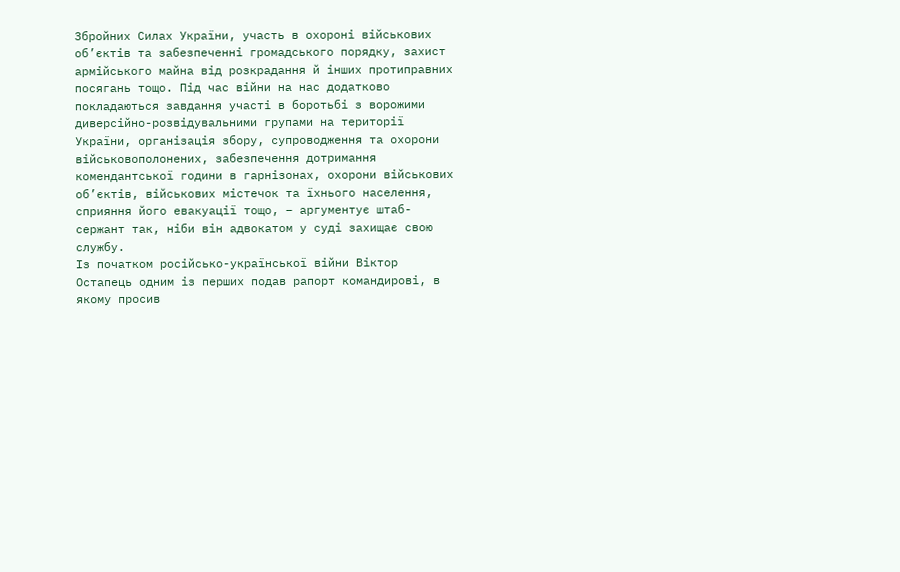Збройних Силах України, участь в охороні військових об’єктів та забезпеченні громадського порядку, захист армійського майна від розкрадання й інших протиправних посягань тощо. Під час війни на нас додатково покладаються завдання участі в боротьбі з ворожими диверсійно-розвідувальними групами на території України, організація збору, супроводження та охорони військовополонених, забезпечення дотримання комендантської години в гарнізонах, охорони військових об’єктів, військових містечок та їхнього населення, сприяння його евакуації тощо, − аргументує штаб-сержант так, ніби він адвокатом у суді захищає свою службу.
Із початком російсько-української війни Віктор Остапець одним із перших подав рапорт командирові, в якому просив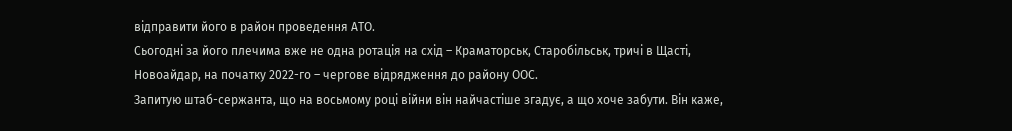відправити його в район проведення АТО.
Сьогодні за його плечима вже не одна ротація на схід – Краматорськ, Старобільськ, тричі в Щасті, Новоайдар, на початку 2022-го – чергове відрядження до району ООС.
Запитую штаб-сержанта, що на восьмому році війни він найчастіше згадує, а що хоче забути. Він каже,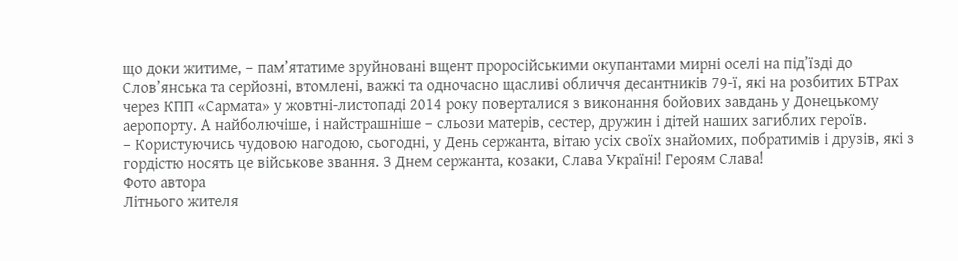що доки житиме, – пам’ятатиме зруйновані вщент проросійськими окупантами мирні оселі на під’їзді до Слов’янська та серйозні, втомлені, важкі та одночасно щасливі обличчя десантників 79-ї, які на розбитих БТРах через КПП «Сармата» у жовтні-листопаді 2014 року поверталися з виконання бойових завдань у Донецькому аеропорту. А найболючіше, і найстрашніше – сльози матерів, сестер, дружин і дітей наших загиблих героїв.
– Користуючись чудовою нагодою, сьогодні, у День сержанта, вітаю усіх своїх знайомих, побратимів і друзів, які з гордістю носять це військове звання. З Днем сержанта, козаки, Слава Україні! Героям Слава!
Фото автора
Літнього жителя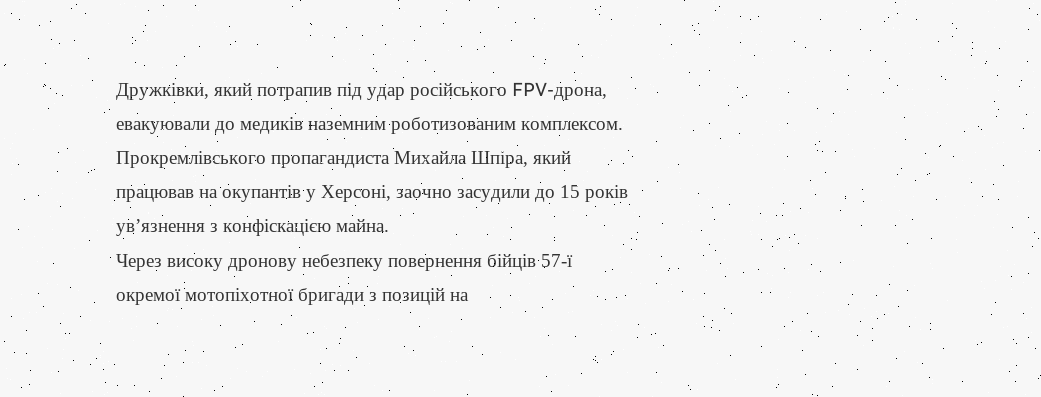Дружківки, який потрапив під удар російського FPV-дрона, евакуювали до медиків наземним роботизованим комплексом.
Прокремлівського пропагандиста Михайла Шпіра, який працював на окупантів у Херсоні, заочно засудили до 15 років ув’язнення з конфіскацією майна.
Через високу дронову небезпеку повернення бійців 57-ї окремої мотопіхотної бригади з позицій на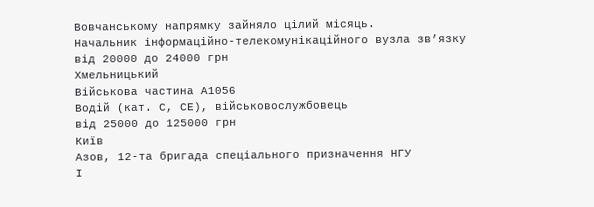Вовчанському напрямку зайняло цілий місяць.
Начальник інформаційно-телекомунікаційного вузла зв’язку
від 20000 до 24000 грн
Хмельницький
Військова частина А1056
Водій (кат. С, СЕ), військовослужбовець
від 25000 до 125000 грн
Київ
Азов, 12-та бригада спеціального призначення НГУ
І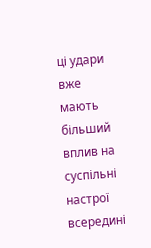ці удари вже мають більший вплив на суспільні настрої всередині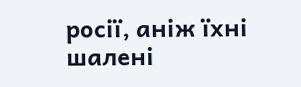росії, аніж їхні шалені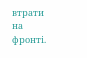втрати на фронті.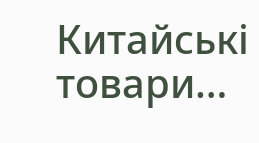Китайські товари…